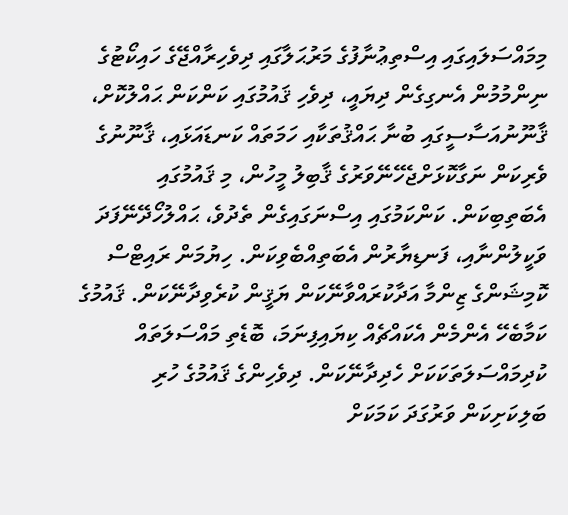މިމައްސަލައިގައި އިސްތިޢުނާފުގެ މަރުޙަލާގައި ދިވެހިރާއްޖޭގެ ހައިކޯޓުގެ ނިންމުމުން އެނގިގެން ދިޔައީ، ދިވެހި ޤައުމުގައި ކަންކަން ޙައްލުކޮށް، ޤާނޫނުއަސާސީގައި ބުނާ ޙައްޤުތަކާއި ހަމަތައް ކަނޑައަޅައި، ޤާނޫނުގެ ވެރިކަން ނަގާކޮޅަށްޖެހޭނޭވަރުގެ ޤާބިލު މީހުން، މި ޤައުމުގައި އެބަތިބިކަން. ކަންކަމުގައި އިސްނަގައިގެން ތެދުވެ، ޙައްލުހޯދޭނޭފަދަ ވަކީލުންނާއި، ފަނޑިޔާރުން އެބަތިއްބެވިކަން. ހިޔުމަން ރައިޓްސް ކޮމިޝަންގެ ޒިންމާ އަދާކުރައްވާނޭކަން ޔަޤީން ކުރެވިދާނޭކަން. ޤައުމުގެ ކަމާބެހޭ އެންމެން އެކައްޗެއް ކިޔައިފިނަމަ، ބޮޑެތި މައްސަލަތައް ކުދިމައްސަލަތަކަކަށް ހެދިދާނޭކަން. ދިވެހިންގެ ޤައުމުގެ ހުރި ބަލިކަށިކަން ވަރުގަދަ ކަމަކަށް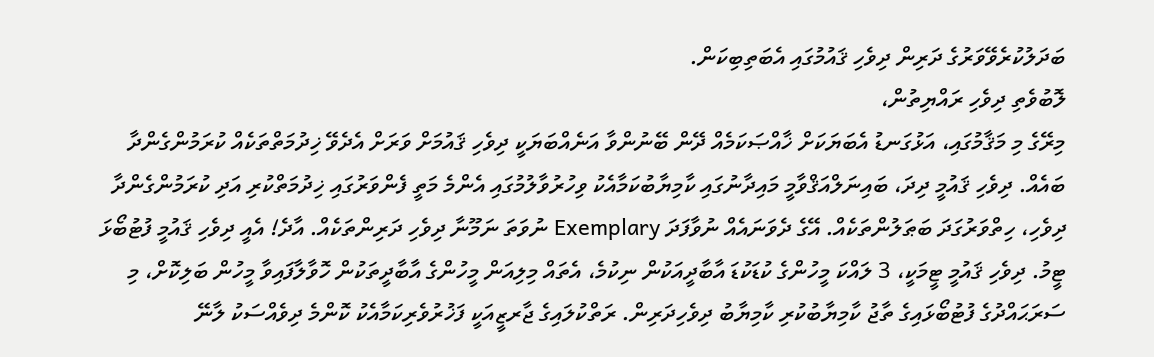ބަދަލުކުރެވޭވަރުގެ ދަރިން ދިވެހި ޤައުމުގައި އެބަތިބިކަން.
ލޮބުވެތި ދިވެހި ރައްޔިތުން،
މިރޭގެ މި މަޤާމުގައި، އަޅުގަނޑު އެބަޔަކަށް ޚާއްޞަކަމެއް ދޭން ބޭނުންވާ އަނެއްބަޔަކީ ދިވެހި ޤައުމަށް ވަރަށް އެދެވޭ ޚިދުމަތްތަކެއް ކުރަމުންގެންދާ ބައެއް. ދިވެހި ޤައުމީ ދިދަ، ބައިނަލްއަޤްވާމީ މައިދާނުގައި ކާމިޔާބުކަމާއެކު ވިހުރުވާލުމުގައި އެންމެ މަތީ ފެންވަރުގައި ޚިދުމަތްކުރި އަދި ކުރަމުންގެންދާ ދިވެހި، ހިތްވަރުގަދަ ބަޠަލުންތަކެއް. އޭގެ ދެވަނައެއް ނުވާފަދަ Exemplary ނުވަތަ ނަމޫނާ ދިވެހި ދަރިންތަކެއް. އާދެ! އެއީ ދިވެހި ޤައުމީ ފުޓުބޯޅަ ޓީމު. ދިވެހި ޤައުމީ ޓީމަކީ، 3 ލައްކަ މީހުންގެ ކުޑަކުޑަ އާބާދީއަކުން ނިކުމެ، އެތައް މިލިއަން މީހުންގެ އާބާދީތަކުން ހޮވާލާފައިވާ މީހުން ބަލިކޮށް، މި ސަރަޙައްދުގެ ފުޓުބޯޅައިގެ ތާޖު ކާމިޔާބުކުރި ކާމިޔާބު ދިވެހިދަރިން. ރަތްކުލައިގެ ޖާރޒީއަކީ ފަޚުރުވެރިކަމާއެކު ކޮންމެ ދިވެއްސަކު ލާނޭ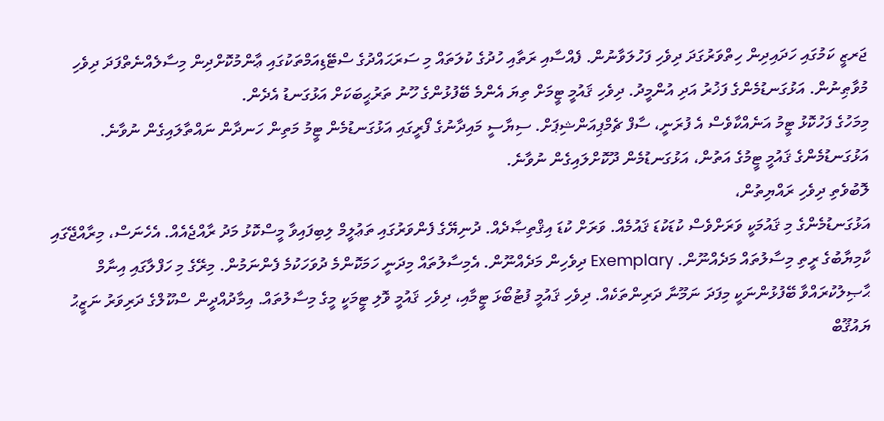ޖަރޒީ ކަމުގައި ހަދައިދިން ހިތްވަރުގަދަ ދިވެހި ފަހުލަވާނުން. ފެއްސާއި ރަތާއި ހުދުގެ ކުލަތައް މި ސަރަޙައްދުގެ ސްޓޭޑިއަމްތަކުގައި ޢާންމުކޮށްދިން މިސާލެއްނެތްފަދަ ދިވެހި މުވާޠިނުން. އަޅުގަނޑުމެންގެ ފަޚުރު އަދި އުންމީދު. ދިވެހި ޤައުމީ ޓީމަށް ތިޔަ އެންމެ ބޭފުޅުންގެ ހޫނު ތަރުޙީބަކަށް އަޅުގަނޑު އެދެން.
މިމަހުގެ ފަހުކޮޅު ޓީމު އަނެއްކާވެސް އެ ފުރަނީ، ސާފް ޗެމްޕިއަންޝިޕަށް. ސިޔާސީ މައިދާނުގެ ފޯރީގައި އަޅުގަނޑުމެން ޓީމު މަތިން ހަނދާން ނައްތާލައިގެން ނުވާނެ. އަޅުގަނޑުމެންގެ ޤައުމީ ޓީމުގެ އަތުން، އަޅުގަނޑުމެން ދޫކޮށްލައިގެން ނުވާނެ.
ލޮބުވެތި ދިވެހި ރައްޔިތުން،
އަޅުގަނޑުމެންގެ މި ޤައުމަކީ ވަރަށްވެސް ކުޑަކުޑަ ޤައުމެއް. ވަރަށް ކުޑަ އިޤްތިޞާދެއް. ދުނިޔޭގެ ފެންވަރުގައި ތަޢުލީމް ލިބިފައިވާ މީސްކޮޅު މަދު ރާއްޖެއެއް. އެހެނަސް، މިރާއްޖޭގައި ކާމިޔާބުގެ ރީތި މިސާލުތައް މަދެއްނޫން. Exemplary ދިވެހިން މަދެއްނޫން. އެމިސާލުތައް މިދަނީ ހަމަކޮންމެ ދުވަހަކުމެ ފެންނަމުން. މިރޭގެ މި ހަފްލާގައި އިނާމް ޙާޞިލުކުރައްވާ ބޭފުޅުންނަކީ މިފަދަ ނަމޫނާ ދަރިންތަކެއް. ދިވެހި ޤައުމީ ފުޓުބޯޅަ ޓީމާއި، ދިވެހި ޤައުމީ ވޮލި ޓީމަކީ މީގެ މިސާލުތައް. އިމާދުއްދީން ސްކޫލްގެ ދަރިވަރު ނަޒީޙު ޔައުޤޫބް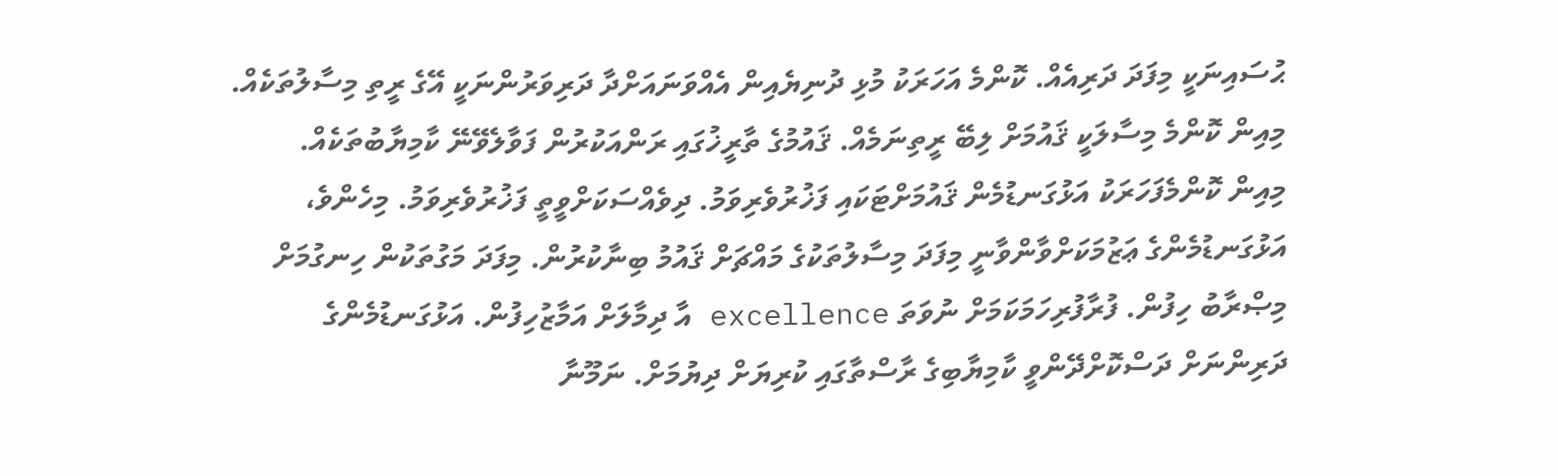ޙުސައިނަކީ މިފަދަ ދަރިއެއް. ކޮންމެ އަހަރަކު މުޅި ދުނިޔެއިން އެއްވަނައަށްދާ ދަރިވަރުންނަކީ އޭގެ ރީތި މިސާލުތަކެއް. މިއިން ކޮންމެ މިސާލަކީ ޤައުމަށް ލިބޭ ރީތިނަމެއް. ޤައުމުގެ ތާރީޚުގައި ރަންއަކުރުން ފަވާލެވޭނޭ ކާމިޔާބުތަކެއް.
މިއިން ކޮންމެފަހަރަކު އަޅުގަނޑުމެން ޤައުމަށްޓަކައި ފަޚުރުވެރިވަމު. ދިވެއްސަކަށްވީތީ ފަޚުރުވެރިވަމު. މިހެންވެ، އަޅުގަނޑުމެންގެ ޢަޒުމަކަށްވާންވާނީ މިފަދަ މިސާލުތަކުގެ މައްޗަށް ޤައުމު ބިނާކުރުން. މިފަދަ މަގުތަކުން ހިނގުމަށް މިޞްރާބު ހިފުން. ފުރާފުރިހަމަކަމަށް ނުވަތަ excellence އާ ދިމާލަށް އަމާޒުހިފުން. އަޅުގަނޑުމެންގެ ދަރިންނަށް ދަސްކޮށްދޭންވީ ކާމިޔާބިގެ ރާސްތާގައި ކުރިޔަށް ދިޔުމަށް. ނަމޫނާ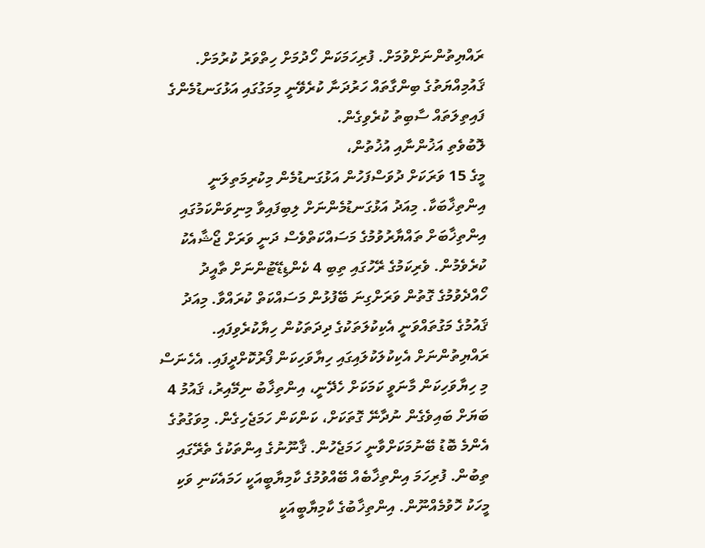ރައްޔިތުންނަށްވުމަށް. ފުރިހަމަކަން ހޯދުމަށް ހިތްވަރު ކުރުމަށް. ޤައުމިއްޔަތުގެ ބިންގާތައް ހަރުދަނާ ކުރެވޭނީ މިމަގުގައި އަޅުގަނޑުމެންގެ ފައިތިލަތައް ސާބިތު ކުރެވިގެން.
ލޮބުވެތި އަޚުންނާއި އުޚުތުން،
މީގެ 15 ވަރަކަށް ދުވަސްފަހުން އަޅުގަނޑުމެން މިކުރިމަތިލަނީ އިންތިޚާބަކާ. މިއަދު އަޅުގަނޑުމެންނަށް ލިބިފައިވާ މިނިވަންކަމުގައި އިންތިޚާބަށް ތައްޔާރުވުމުގެ މަސައްކަތްވެސް ދަނީ ވަރަށް ޖޯޝާއެކު ކުރެވެމުން. ވެރިކަމުގެ ރޭހުގައި ތިބި 4 ކެންޑިޑޭޓުންނަށް ތާއީދު ހޯއްދެވުމުގެ ގޮތުން ވަރަށްގިނަ ބޭފުޅުން މަސައްކަތް ކުރައްވާ. މިއަދު ޤައުމުގެ މަގުތައްވަނީ އެކިކުލަތަކުގެ ދިދަތަކުން ހިޔާކުރެވިފައި. ރައްޔިތުންނަށް އެކިކުލަކުލައިގައި ހިޔާވަހިކަން ފޯރުކޮށްދީފައި. އެހެނަސް މި ހިޔާވަހިކަން މާނަވީ ކަމަކަށް ހެދޭނީ، އިންތިޚާބު ނިމޭއިރު، ޤައުމު 4 ބަޔަށް ބައިވެގެން ނުދާނޭ ގޮތަކަށް، ކަންކަން ހަމަޖެހިގެން. މިވަގުތުގެ އެންމެ ބޮޑު ބޭނުމަކަށްވާނީ ހަމަޖެހުން. ޤާނޫނުގެ އިންތަކުގެ ތެރޭގައި ތިބުން. ފުރިހަމަ އިންތިޚާބެއް ބޭއްވުމުގެ ކާމިޔާބީއަކީ ހަމައެކަނި ވަކި މީހަކު ހޮވުމެއްނޫން. އިންތިޚާބުގެ ކާމިޔާބީއަކީ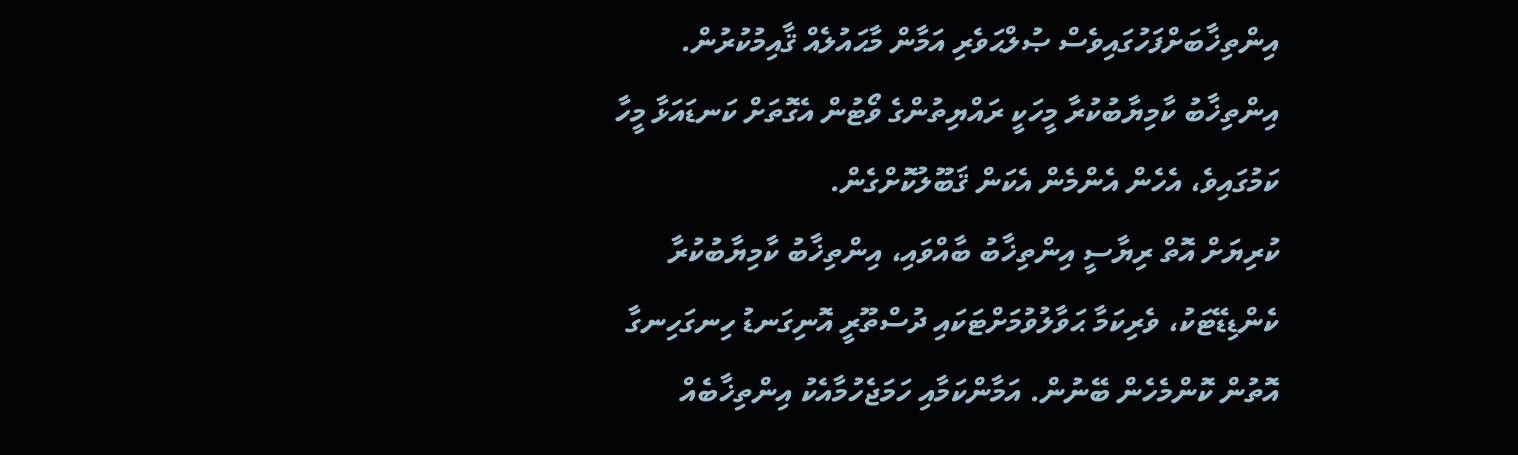އިންތިޚާބަށްފަހުގައިވެސް ޞުލްޙަވެރި އަމާން މާޙައުލެއް ޤާއިމުކުރުން. އިންތިޚާބު ކާމިޔާބުކުރާ މީހަކީ ރައްޔިތުންގެ ވޯޓުން އެގޮތަށް ކަނޑައަޅާ މީހާ ކަމުގައިވެ، އެހެން އެންމެން އެކަން ޤަބޫލުކޮށްގެން.
ކުރިޔަށް އޮތް ރިޔާސީ އިންތިޚާބު ބާއްވައި، އިންތިޚާބު ކާމިޔާބުކުރާ ކެންޑިޑޭޓަކު، ވެރިކަމާ ޙަވާލުވުމަށްޓަކައި ދުސްތޫރީ އޮނިގަނޑު ހިނގަހިނގާ އޮތުން ކޮންމެހެން ބޭނުން. އަމާންކަމާއި ހަމަޖެހުމާއެކު އިންތިޚާބެއް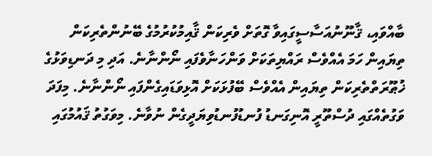ބާއްވައި، ޤާނޫނުއަސާސީގައިވާ ގޮތަށް ވެރިކަން ޤާއިމުކުރުމުގެ ބޭނުންތެރިކަން ތިޔައިން ހަމަ އެއްވެސް ރައްޔިތަކަށް ވަންހަނާވެފައި ނޯންނާނެ. އަދި މި ދަނޑިވަޅުގެ ޚުޠޫރަތްތެރިކަން ތިޔައިން އެއްވެސް ބޭފުޅަކަށް އޮޅިވަޑައިގެންފައި ނޯންނާނެ. މިފަދަ ވަގުތެއްގައި ދުސްތޫރީ އޮނިގަނޑު ފުނޑުފުނޑުވިޔަދީގެން ނުވާނެ. މިވަގުތު ޤައުމުގައި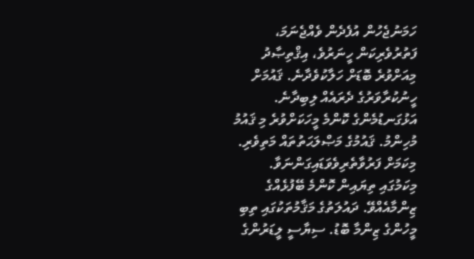ހަމަނުޖެހުން އުފެދެން ވެއްޖެނަމަ، ފަތުރުވެރިކަން ހީނަރުވެ، އިޤްތިޞާދު މިއަށްވުރެ ބޮޑަށް ހަލާކުވެދާނެ. ޤައުމަށް ހީނުކުރާވަރުގެ ދެރައެއް ލިބިދާނެ. އަޅުގަނޑުމެންގެ ކޮންމެ މީހަކަށްވުރެ މި ޤައުމު މުހިންމު. ޤައުމުގެ މަޞްލަޙަތުތައް މަތިވެރި. މިކަމަށް ފަރުވާތެރިވެވަޑައިގަންނަވާ.
މިކަމުގައި ތިޔައިން ކޮންމެ ބޭފުޅެއްގެ ޒިންމާއެއްވޭ. ދައުލަތުގެ މަޤާމުތަކުގައި ތިބި މީހުންގެ ޒިންމާ ބޮޑު. ސިޔާސީ ލީޑަރުންގެ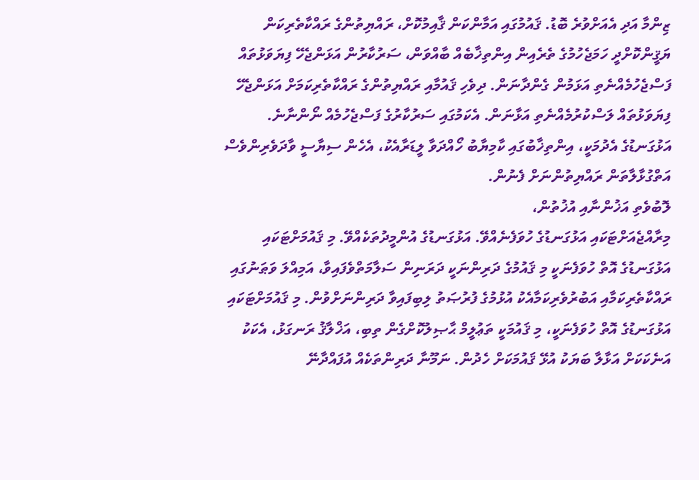ޒިންމާ އަދި އެއަށްވުރެ ބޮޑު. ޤައުމުގައި އަމާންކަން ޤާއިމުކޮށް، ރައްޔިތުންގެ ރައްކާތެރިކަން ޔަޤީންކޮށްދީ ހަމަޖެހުމުގެ ތެރެއިން އިންތިޚާބެއް ބާއްވަން، ސަރުކާރުން އަޅަންޖެހޭ ފިޔަވަޅުތައް ފަސްޖެހުމެއްނެތި އަޅަމުން ގެންދާނަން. ދިވެހި ޤައުމާއި ރައްޔިތުންގެ ރައްކާތެރިކަމަށް އަޅަންޖެހޭ ފިޔަވަޅުތައް ލަސްކުރުމެއްނެތި އަޅާނަން. އެކަމުގައި ސަރުކާރުގެ ފަސްޖެހުމެއް ނޯންނާނެ.
އަޅުގަނޑުގެ އެދުމަކީ، އިންތިޚާބުގައި ކާމިޔާބު ހޯއްދަވާ ލީޑަރާއެކު، އެހެން ސިޔާސީ ވާދަވެރިންވެސް އަތްގުޅާލާތަން ރައްޔިތުންނަށް ފެނުން.
ލޮބުވެތި އަޚުންނާއި އުޚުތުން،
މިރާއްޖެއަށްޓަކައި އަޅުގަނޑުގެ ހުވަފެނެއްވޭ. އަޅުގަނޑުގެ އުންމީދުތަކެއްވޭ. މި ޤައުމަށްޓަކައި އަޅުގަނޑުގެ އޮތް ހުވަފެނަކީ މި ޤައުމުގެ ދަރިންނަކީ ދަރަނިން ސަލާމަތްވެފައިވާ، އަމިއްލަ ވަޠަނުގައި ރައްކާތެރިކަމާއި އަބުރުވެރިކަމާއެކު އުޅުމުގެ ފުރުޞަތު ލިބިފައިވާ ދަރިންނަށްވުން. މި ޤައުމަށްޓަކައި އަޅުގަނޑުގެ އޮތް ހުވަފެނަކީ، މި ޤައުމަކީ ތަޢުލީމް ޙާޞިލުކޮށްގެން ތިބި، އަޚްލާޤު ރަނގަޅު، އެކަކު އަނެކަކަށް އަޅާލާ ބަޔަކު އުޅޭ ޤައުމަކަށް ހެދުން. ނަމޫނާ ދަރިންތަކެއް އުފައްދާނޭ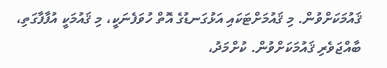ޤައުމަކަށްވުން. މި ޤައުމަށްޓަކައި އަޅުގަނޑުގެ އޮތް ހުވަފެނަކީ، މި ޤައުމަކީ އުފާފާގަތި، ބާއްޖަވެރި ޤައުމަކަށްވުން. ކުށްމަދު،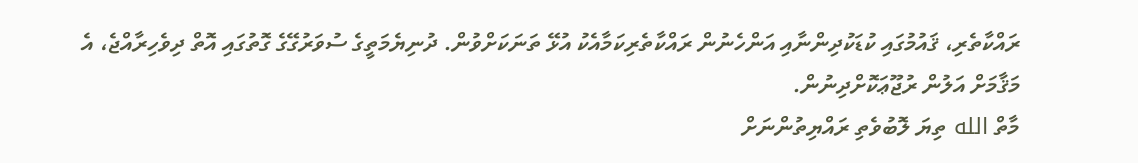ރައްކާތެރި، ޤައުމުގައި ކުޑަކުދިންނާއި އަންހެނުން ރައްކާތެރިކަމާއެކު އުޅޭ ތަނަކަށްވުން. ދުނިޔެމަތީގެ ސުވަރުގޭގެ ގޮތުގައި އޮތް ދިވެހިރާއްޖެ، އެ މަޤާމަށް އަލުން ރުޖޫޢަކޮށްދިނުން.
މާތް الله ތިޔަ ލޮބުވެތި ރައްޔިތުންނަށް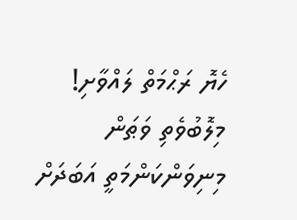ހެޔޮ ރަޙްމަތް ލައްވާށި! މިލޮބުވެތި ވަޠަން މިނިވަންކަންމަތީ އަބަދަށް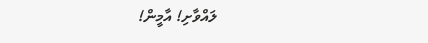ލައްވާށި! އާމީން!